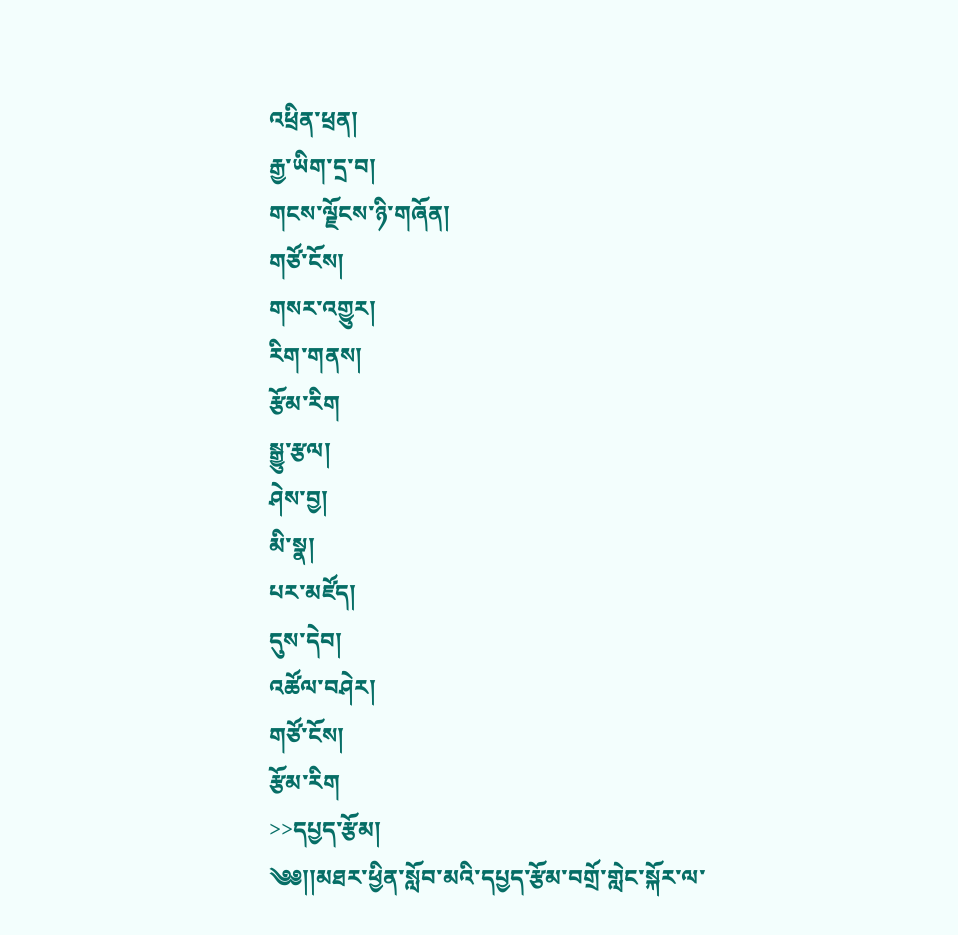འཕྲིན་ཕྲན།
རྒྱ་ཡིག་དྲ་བ།
གངས་ལྗོངས་ཉི་གཞོན།
གཙོ་ངོས།
གསར་འགྱུར།
རིག་གནས།
རྩོམ་རིག
སྒྱུ་རྩལ།
ཤེས་བྱ།
མི་སྣ།
པར་མཛོད།
དུས་དེབ།
འཚོལ་བཤེར།
གཙོ་ངོས།
རྩོམ་རིག
>>དཔྱད་རྩོམ།
༄༅།།མཐར་ཕྱིན་སློབ་མའི་དཔྱད་རྩོམ་བགྲོ་གླེང་སྐོར་ལ་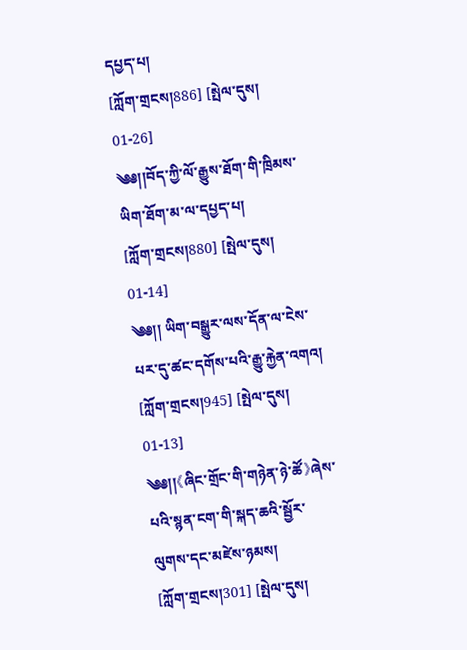དཔྱད་པ།
[ཀློག་གྲངས།886] [སྤེལ་དུས། 01-26]
༄༅།།བོད་ཀྱི་ལོ་རྒྱུས་ཐོག་གི་ཁྲིམས་ཡིག་ཐོག་མ་ལ་དཔྱད་པ།
[ཀློག་གྲངས།880] [སྤེལ་དུས། 01-14]
༄༅།། ཡིག་བསྒྱུར་ལས་དོན་ལ་ངེས་པར་དུ་ཚང་དགོས་པའི་རྒྱུ་རྐྱེན་འགའ།
[ཀློག་གྲངས།945] [སྤེལ་དུས། 01-13]
༄༅།།《ཞིང་གྲོང་གི་གཉེན་ཉེ་ཚོ》ཞེས་པའི་སྙན་ངག་གི་སྐད་ཆའི་སྦྱོར་ལུགས་དང་མཛེས་ཉམས།
[ཀློག་གྲངས།301] [སྤེལ་དུས།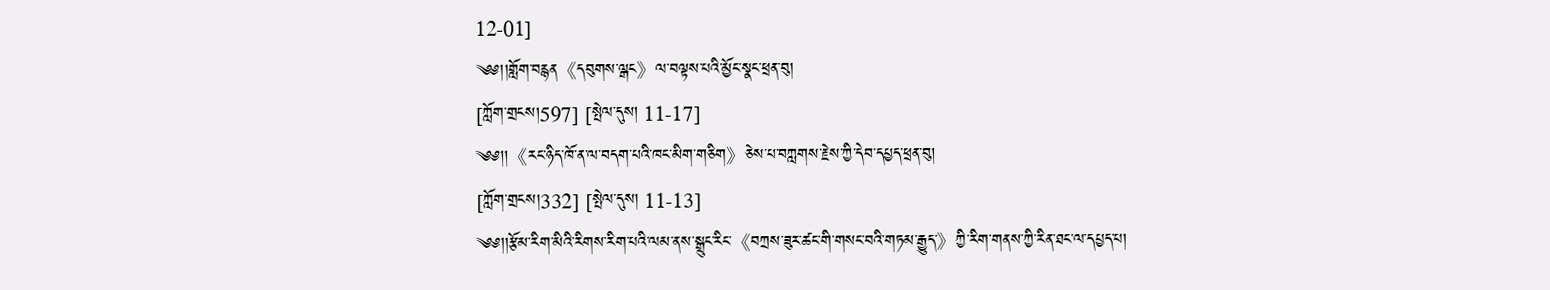12-01]
༄༅།།གློག་བརྙན《དབུགས་ལྒང》ལ་བལྟས་པའི་མྱོང་སྣང་ཕྲན་བུ།
[ཀློག་གྲངས།597] [སྤེལ་དུས། 11-17]
༄༅།།《རང་ཉིད་ཁོ་ན་ལ་བདག་པའི་ཁང་མིག་གཅིག》ཅེས་པ་བཀླགས་རྗེས་ཀྱི་དེབ་དཔྱད་ཕྲན་བུ།
[ཀློག་གྲངས།332] [སྤེལ་དུས། 11-13]
༄༅།།རྩོམ་རིག་མིའི་རིགས་རིག་པའི་ལམ་ནས་སྒྲུང་རིང་《བཀྲས་ཟུར་ཚང་གི་གསང་བའི་གཏམ་རྒྱུད་》ཀྱི་རིག་གནས་ཀྱི་རིན་ཐང་ལ་དཔྱད་པ།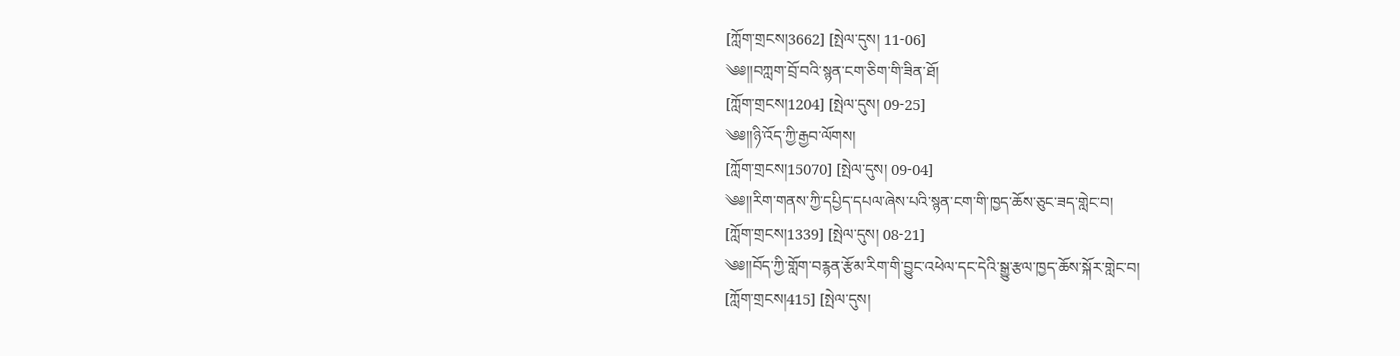[ཀློག་གྲངས།3662] [སྤེལ་དུས། 11-06]
༄༅།།བཀླག་བྲོ་བའི་སྙན་ངག་ཅིག་གི་ཟིན་ཐོ།
[ཀློག་གྲངས།1204] [སྤེལ་དུས། 09-25]
༄༅།།ཉི་འོད་ཀྱི་རྒྱབ་ལོགས།
[ཀློག་གྲངས།15070] [སྤེལ་དུས། 09-04]
༄༅།།རིག་གནས་ཀྱི་དཔྱིད་དཔལ་ཞེས་པའི་སྙན་ངག་གི་ཁྱད་ཆོས་ཅུང་ཟད་གླེང་བ།
[ཀློག་གྲངས།1339] [སྤེལ་དུས། 08-21]
༄༅།།བོད་ཀྱི་གློག་བརྙན་རྩོམ་རིག་གི་བྱུང་འཕེལ་དང་དེའི་སྒྱུ་རྩལ་ཁྱད་ཆོས་སྐོར་གླེང་བ།
[ཀློག་གྲངས།415] [སྤེལ་དུས།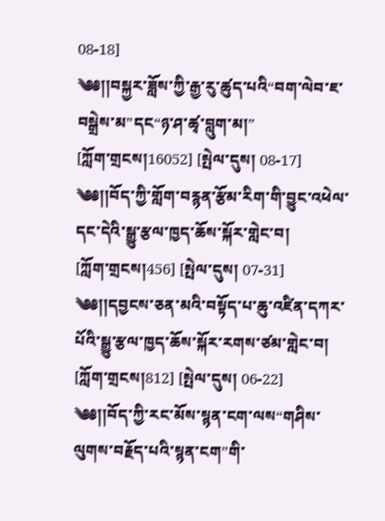08-18]
༄༅།།བསྐྱར་ཟློས་ཀྱི་རྒྱ་རུ་ཚུད་པའི“བག་ལེབ་ཇ་བསྒྲེས་མ”དང“ཉ་ཤ་ཚྭ་བླུག་མ།”
[ཀློག་གྲངས།16052] [སྤེལ་དུས། 08-17]
༄༅།།བོད་ཀྱི་གློག་བརྙན་རྩོམ་རིག་གི་བྱུང་འཕེལ་དང་དེའི་སྒྱུ་རྩལ་ཁྱད་ཆོས་སྐོར་གླེང་བ།
[ཀློག་གྲངས།456] [སྤེལ་དུས། 07-31]
༄༅།།དབྱངས་ཅན་མའི་བསྟོད་པ་ཆུ་འཛིན་དཀར་པོའི་སྒྱུ་རྩལ་ཁྱད་ཆོས་སྐོར་རགས་ཙམ་གླེང་བ།
[ཀློག་གྲངས།812] [སྤེལ་དུས། 06-22]
༄༅།།བོད་ཀྱི་རང་མོས་སྙན་ངག་ལས“གཤིས་ལུགས་བརྗོད་པའི་སྙན་ངག”གི་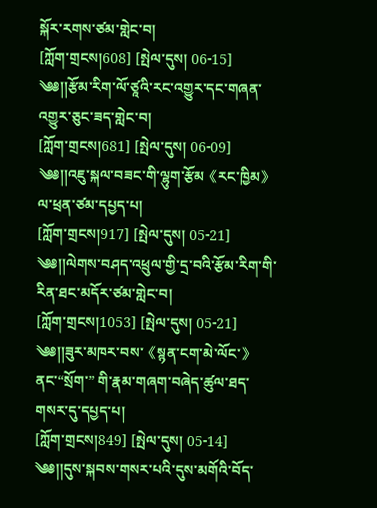སྐོར་རགས་ཙམ་གླེང་བ།
[ཀློག་གྲངས།608] [སྤེལ་དུས། 06-15]
༄༅།།རྩོམ་རིག་ལོ་ཙཱའི་རང་འགྱུར་དང་གཞན་འགྱུར་ཅུང་ཟད་གླེང་བ།
[ཀློག་གྲངས།681] [སྤེལ་དུས། 06-09]
༄༅།།འཇུ་སྐལ་བཟང་གི་ལྷུག་རྩོམ《རང་ཁྱིམ》ལ་ཕྲན་ཙམ་དཔྱད་པ།
[ཀློག་གྲངས།917] [སྤེལ་དུས། 05-21]
༄༅།།ལེགས་བཤད་འཕྲུལ་གྱི་དྲ་བའི་རྩོམ་རིག་གི་རིན་ཐང་མདོར་ཙམ་གླེང་བ།
[ཀློག་གྲངས།1053] [སྤེལ་དུས། 05-21]
༄༅།།ཟུར་མཁར་བས་《སྙན་ངག་མེ་ལོང་》ནང་“སྲོག་” གི་རྣམ་གཞག་བཞེད་ཚུལ་ཐད་གསར་དུ་དཔྱད་པ།
[ཀློག་གྲངས།849] [སྤེལ་དུས། 05-14]
༄༅།།དུས་སྐབས་གསར་པའི་དུས་མགོའི་བོད་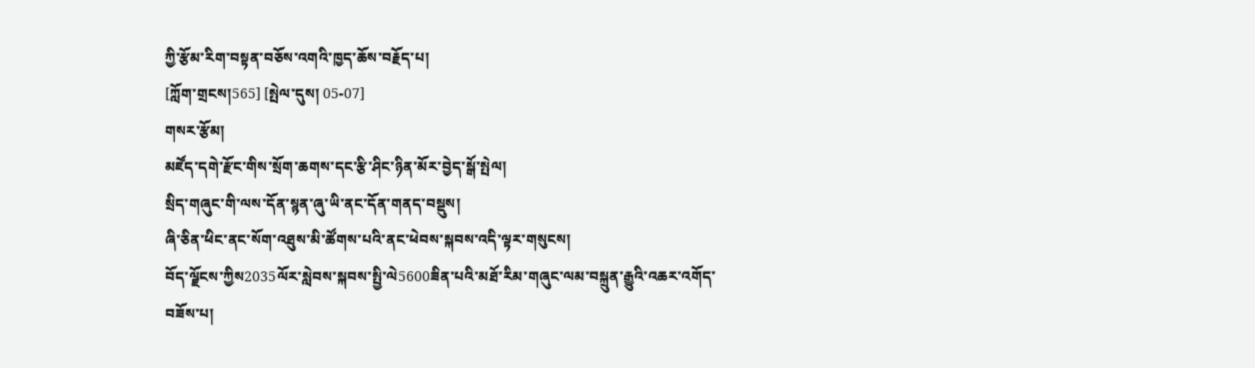ཀྱི་རྩོམ་རིག་བསྟན་བཅོས་འགའི་ཁྱད་ཆོས་བརྗོད་པ།
[ཀློག་གྲངས།565] [སྤེལ་དུས། 05-07]
གསར་རྩོམ།
མཛོད་དགེ་རྫོང་གིས་སྲོག་ཆགས་དང་རྩི་ཤིང་ཉིན་མོར་བྱེད་སྒོ་སྤེལ།
སྲིད་གཞུང་གི་ལས་དོན་སྙན་ཞུ་ཡི་ནང་དོན་གནད་བསྡུས།
ཞི་ཅིན་ཕིང་ནང་སོག་འཐུས་མི་ཚོགས་པའི་ནང་ཕེབས་སྐབས་འདི་ལྟར་གསུངས།
བོད་ལྗོངས་ཀྱིས2035ལོར་སླེབས་སྐབས་སྤྱི་ལེ5600ཟིན་པའི་མཐོ་རིམ་གཞུང་ལམ་བསྐྲུན་རྒྱུའི་འཆར་འགོད་བཟོས་པ།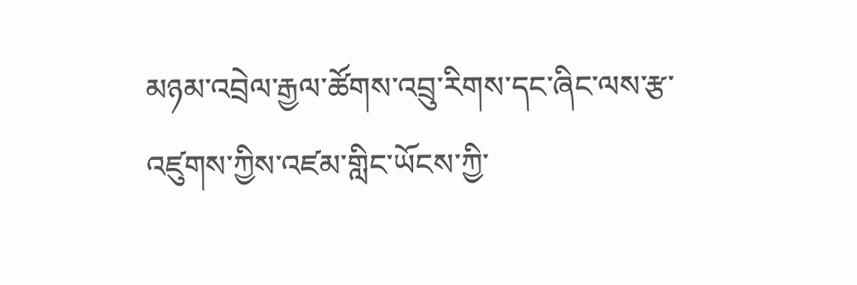མཉམ་འབྲེལ་རྒྱལ་ཚོགས་འབྲུ་རིགས་དང་ཞིང་ལས་རྩ་འཛུགས་ཀྱིས་འཛམ་གླིང་ཡོངས་ཀྱི་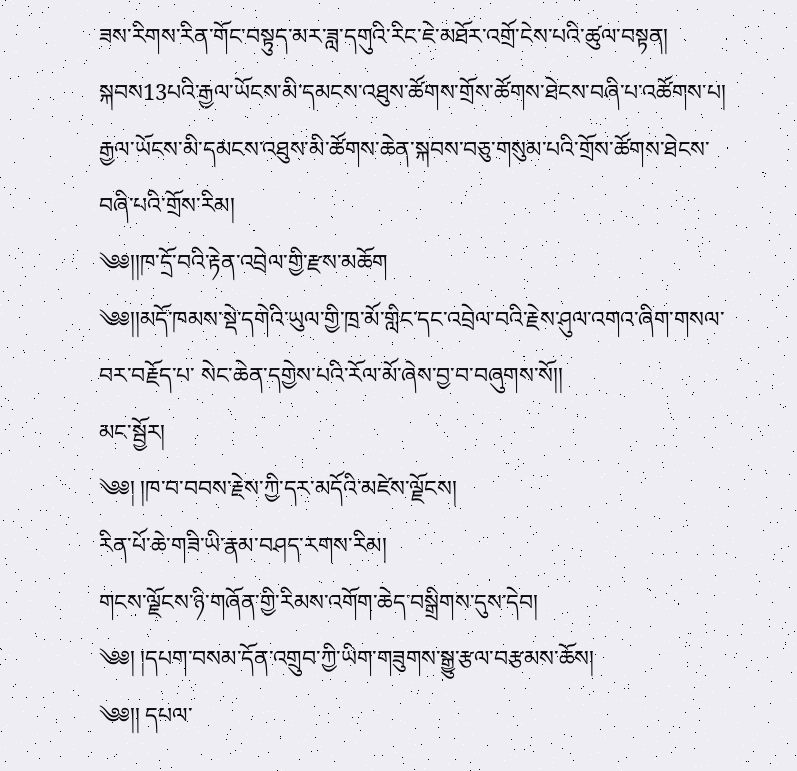ཟས་རིགས་རིན་གོང་བསྟུད་མར་ཟླ་དགུའི་རིང་ཇེ་མཐོར་འགྲོ་ངེས་པའི་ཚུལ་བསྟན།
སྐབས13པའི་རྒྱལ་ཡོངས་མི་དམངས་འཐུས་ཚོགས་གྲོས་ཚོགས་ཐེངས་བཞི་པ་འཚོགས་པ།
རྒྱལ་ཡོངས་མི་དམངས་འཐུས་མི་ཚོགས་ཆེན་སྐབས་བཅུ་གསུམ་པའི་གྲོས་ཚོགས་ཐེངས་བཞི་པའི་གྲོས་རིམ།
༄༅།།ཁ་དྲོ་བའི་རྟེན་འབྲེལ་གྱི་རྫས་མཆོག
༄༅།།མདོ་ཁམས་སྡེ་དགེའི་ཡུལ་གྱི་ཁྲ་མོ་གླིང་དང་འབྲེལ་བའི་རྗེས་ཤུལ་འགའ་ཞིག་གསལ་བར་བརྗོད་པ་ སེང་ཆེན་དགྱེས་པའི་རོལ་མོ་ཞེས་བྱ་བ་བཞུགས་སོ།།
མང་སྦྱོར།
༄༅། །ཁ་བ་བབས་རྗེས་ཀྱི་དར་མདོའི་མཛེས་ལྗོངས།
རིན་པོ་ཆེ་གཟི་ཡི་རྣམ་བཤད་རགས་རིམ།
གངས་ལྗོངས་ཉི་གཞོན་གྱི་རིམས་འགོག་ཆེད་བསྒྲིགས་དུས་དེབ།
༄༅། །དཔག་བསམ་དོན་འགྲུབ་ཀྱི་ཡིག་གཟུགས་སྒྱུ་རྩལ་བརྩམས་ཆོས།
༄༅།། དཔལ་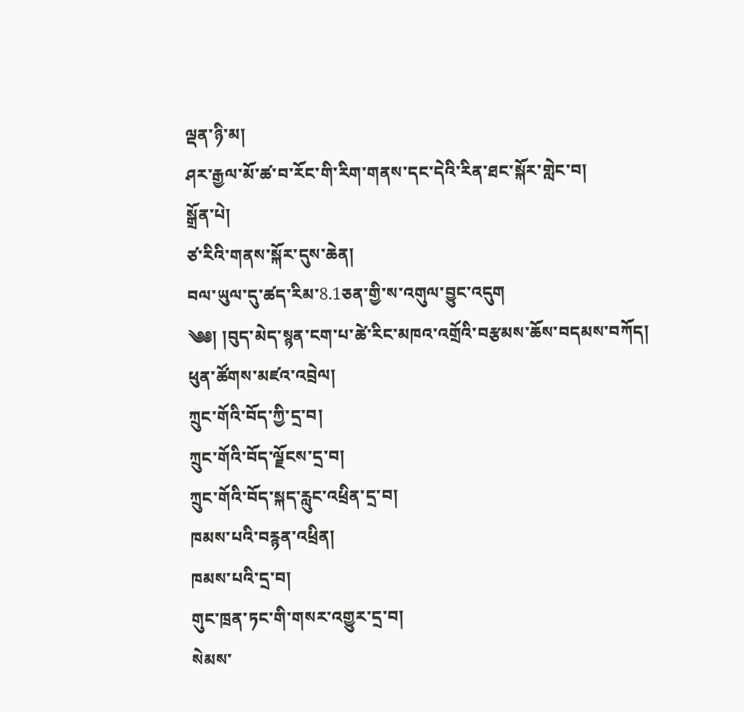ལྡན་ཉི་མ།
ཤར་རྒྱལ་མོ་ཚ་བ་རོང་གི་རིག་གནས་དང་དེའི་རིན་ཐང་སྐོར་གླེང་བ།
སྒྲོན་པེ།
ཙ་རིའི་གནས་སྐོར་དུས་ཆེན།
བལ་ཡུལ་དུ་ཚད་རིམ་8.1ཅན་གྱི་ས་འགུལ་བྱུང་འདུག
༄༅། །བུད་མེད་སྙན་ངག་པ་ཚེ་རིང་མཁའ་འགྲོའི་བརྩམས་ཆོས་བདམས་བཀོད།
ཕུན་ཚོགས་མཛའ་འབྲེལ།
ཀྲུང་གོའི་བོད་ཀྱི་དྲ་བ།
ཀྲུང་གོའི་བོད་ལྗོངས་དྲ་བ།
ཀྲུང་གོའི་བོད་སྐད་རླུང་འཕྲིན་དྲ་བ།
ཁམས་པའི་བརྙན་འཕྲིན།
ཁམས་པའི་དྲ་བ།
གུང་ཁྲན་ཏང་གི་གསར་འགྱུར་དྲ་བ།
སེམས་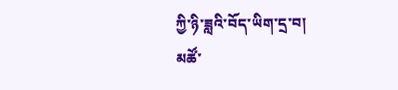ཀྱི་ཉི་ཟླའི་བོད་ཡིག་དྲ་བ།
མཚོ་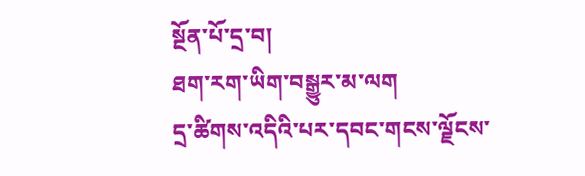སྔོན་པོ་དྲ་བ།
ཐག་རག་ཡིག་བསྒྱུར་མ་ལག
དྲ་ཚིགས་འདིའི་པར་དབང་གངས་ལྗོངས་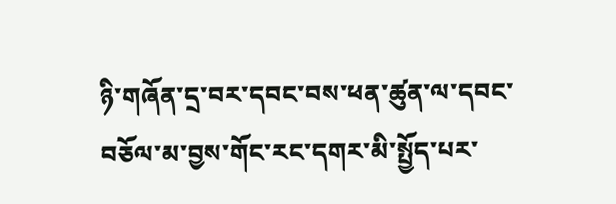ཉི་གཞོན་དྲ་བར་དབང་བས་ཕན་ཚུན་ལ་དབང་བཅོལ་མ་བྱས་གོང་རང་དགར་མི་སྤྱོད་པར་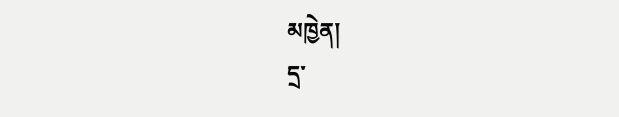མཁྱེན།
དྲ་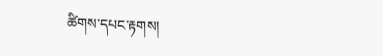ཚིགས་དཔང་རྟགས།